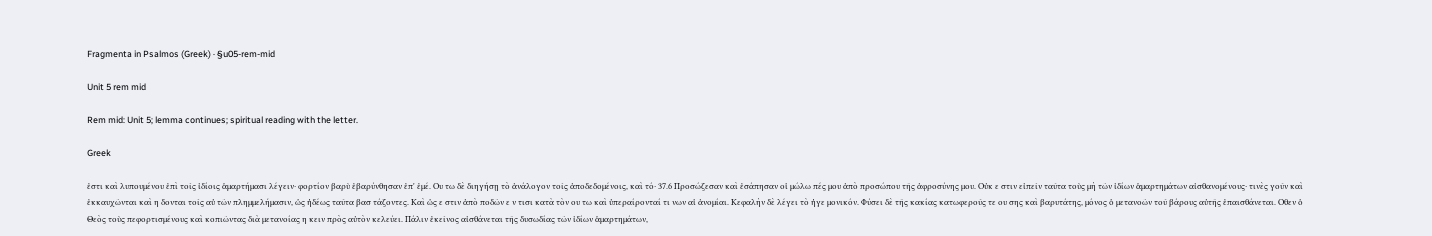Fragmenta in Psalmos (Greek) · §u05-rem-mid

Unit 5 rem mid

Rem mid: Unit 5; lemma continues; spiritual reading with the letter.

Greek

ἐστι καὶ λυπουμένου ἐπὶ τοῖς ἰδίοις ἁμαρτήμασι λέγειν· φορτίον βαρὺ ἐβαρύνθησαν ἐπ' ἐμέ. Ου τω δὲ διηγήσῃ τὸ ἀνάλογον τοῖς ἀποδεδομένοις, καὶ τό· 37.6 Προσώζεσαν καὶ ἐσάπησαν οἱ μώλω πές μου ἀπὸ προσώπου τῆς ἀφροσύνης μου. Οὐκ ε στιν εἰπεῖν ταῦτα τοὺς μὴ τῶν ἰδίων ἁμαρτημάτων αἰσθανομένους· τινὲς γοῦν καὶ ἐκκαυχῶνται καὶ η δονται τοῖς αὑ τῶν πλημμελήμασιν, ὡς ἡδέως ταῦτα βασ τάζοντες. Καὶ ὡς ε στιν ἀπὸ ποδῶν ε ν τισι κατὰ τὸν ου τω καὶ ὑπεραίρονταί τι νων αἱ ἀνομίαι. Κεφαλὴν δὲ λέγει τὸ ἡγε μονικόν. Φύσει δὲ τῆς κακίας κατωφεροῦς τε ου σης καὶ βαρυτάτης, μόνος ὁ μετανοῶν τοῦ βάρους αὐτῆς ἐπαισθάνεται. Οθεν ὁ Θεὸς τοὺς πεφορτισμένους καὶ κοπιῶντας διὰ μετανοίας η κειν πρὸς αὐτὸν κελεύει. Πάλιν ἐκεῖνος αἰσθάνεται τῆς δυσωδίας τῶν ἰδίων ἁμαρτημάτων,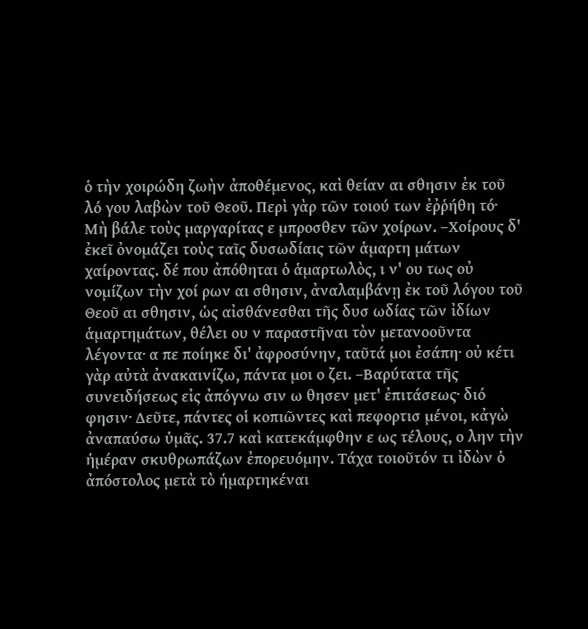ὁ τὴν χοιρώδη ζωὴν ἀποθέμενος, καὶ θείαν αι σθησιν ἐκ τοῦ λό γου λαβὼν τοῦ Θεοῦ. Περὶ γὰρ τῶν τοιού των ἐῤῥήθη τό· Μὴ βάλε τοὺς μαργαρίτας ε μπροσθεν τῶν χοίρων. –Χοίρους δ' ἐκεῖ ὀνομάζει τοὺς ταῖς δυσωδίαις τῶν ἁμαρτη μάτων χαίροντας. δέ που ἀπόθηται ὁ ἁμαρτωλὸς, ι ν' ου τως οὐ νομίζων τὴν χοί ρων αι σθησιν, ἀναλαμβάνῃ ἐκ τοῦ λόγου τοῦ Θεοῦ αι σθησιν, ὡς αἰσθάνεσθαι τῆς δυσ ωδίας τῶν ἰδίων ἁμαρτημάτων, θέλει ου ν παραστῆναι τὸν μετανοοῦντα λέγοντα· α πε ποίηκε δι' ἀφροσύνην, ταῦτά μοι ἐσάπη· οὐ κέτι γὰρ αὐτὰ ἀνακαινίζω, πάντα μοι ο ζει. –Βαρύτατα τῆς συνειδήσεως εἰς ἀπόγνω σιν ω θησεν μετ' ἐπιτάσεως· διό φησιν· ∆εῦτε, πάντες οἱ κοπιῶντες καὶ πεφορτισ μένοι, κἀγὼ ἀναπαύσω ὑμᾶς. 37.7 καὶ κατεκάμφθην ε ως τέλους, ο λην τὴν ἡμέραν σκυθρωπάζων ἐπορευόμην. Τάχα τοιοῦτόν τι ἰδὼν ὁ ἀπόστολος μετὰ τὸ ἡμαρτηκέναι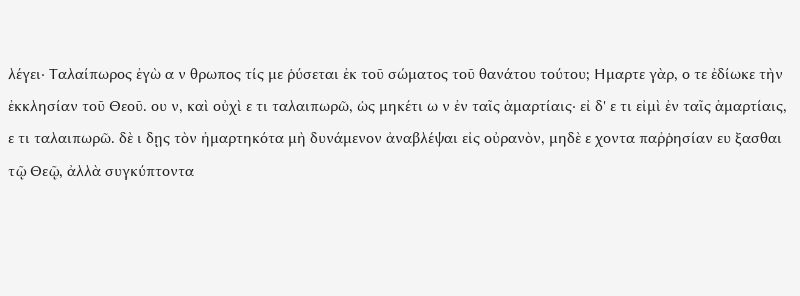λέγει· Ταλαίπωρος ἐγὼ α ν θρωπος τίς με ῥύσεται ἐκ τοῦ σώματος τοῦ θανάτου τούτου; Ημαρτε γὰρ, ο τε ἐδίωκε τὴν ἐκκλησίαν τοῦ Θεοῦ. ου ν, καὶ οὐχὶ ε τι ταλαιπωρῶ, ὡς μηκέτι ω ν ἐν ταῖς ἁμαρτίαις· εἰ δ' ε τι εἰμὶ ἐν ταῖς ἁμαρτίαις, ε τι ταλαιπωρῶ. δὲ ι δῃς τὸν ἡμαρτηκότα μὴ δυνάμενον ἀναβλέψαι εἰς οὐρανὸν, μηδὲ ε χοντα παῤῥησίαν ευ ξασθαι τῷ Θεῷ, ἀλλὰ συγκύπτοντα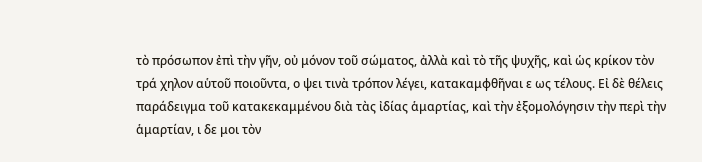τὸ πρόσωπον ἐπὶ τὴν γῆν, οὐ μόνον τοῦ σώματος, ἀλλὰ καὶ τὸ τῆς ψυχῆς, καὶ ὡς κρίκον τὸν τρά χηλον αὑτοῦ ποιοῦντα, ο ψει τινὰ τρόπον λέγει, κατακαμφθῆναι ε ως τέλους. Εἰ δὲ θέλεις παράδειγμα τοῦ κατακεκαμμένου διὰ τὰς ἰδίας ἁμαρτίας, καὶ τὴν ἐξομολόγησιν τὴν περὶ τὴν ἁμαρτίαν, ι δε μοι τὸν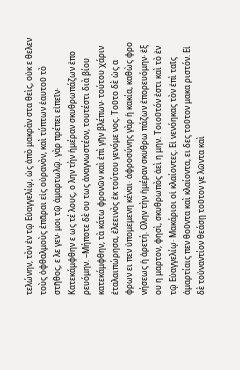τελώνην, τὸν ἐν τῷ Εὐαγγελίῳ, ὡς ἀπὸ μακρὰν στα θεὶς, οὐκ ε θελεν τοὺς ὀφθαλμοὺς ἐπᾶραι εἰς οὐρανὸν, καὶ τύπτων ἑαυτοῦ τὸ στῆθος, ε λε γεν· μοι τῷ ἁμαρτωλῷ. γὰρ πρέπει εἰπεῖν· Κατεκάμφθην ε ως τέ λους, ο λην τὴν ἡμέραν σκυθρωπάζων ἐπο ρευόμην. –Μήποτε δὲ ου τως ἀναγνωστέον, τουτέστι διὰ βίου κατεκάμφθην, τὰ κάτω φρονῶν καὶ ἐπὶ γῆν βλέπων· τούτου χάριν ἐταλαιπώρησα, ἐλεεινὸς ἐκ τούτου γενόμε νος. Τοῦτο δὲ ὡς α φρων ει πεν ὑπομεμενη κέναι· ἀφροσύνης γὰρ ἡ κακία, καθὼς φρο νήσεως ἡ ἀρετή. Ολην τὴν ἡμέραν σκυθρω πάζων ἐπορευόμην· ἐξ ου η μαρτον, φησὶ, σκυθρωπὸς ἀεὶ η μην. Τοιοῦτόν ἐστι καὶ τὸ ἐν τῷ Εὐαγγελίῳ· Μακάριοι οἱ κλαίοντες. Εἰ νενόηκας τὸν ἐπὶ ταῖς ἁμαρτίαις πεν θοῦντα καὶ κλαίοντα, ει δες τοῦτον μακα ριστόν. Εἰ δὲ τοὐναντίον θεάσῃ τοῦτον γε λῶντα καὶ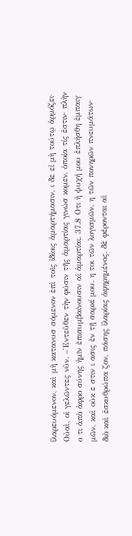ἱλαρευόμενον, καὶ μὴ κατανυσ σόμενον ἐπὶ τοῖς ἰδίοις ἁμαρτήμασιν, ι δε εἰ μὴ τούτῳ ἁρμόζει· Οὐαὶ, οἱ γελῶντες νῦν. –̓Εντεῦθεν τὴν φύσιν τῆς ἁμαρτίας γινώσ κομεν, ὁποία τίς ἐστιν· πλὴν ο τι ἀπὸ ἀφρο σύνης ἡμῖν ἐπισυμβαίνουσιν αἱ ἁμαρτίαι. 37.8 Οτι ἡ ψυχή μου ἐπλήσθη ἐμπαιγ μῶν, καὶ οὐκ ε στιν ι ασις ἐν τῇ σαρκί μου. η τοι τῶν λογισμῶν, η τῶν πονηρῶν πνευμάτων· διὸ καὶ ἐσκυθρώπα ζον, πάσης ἱλαρίας ἀφῃρημένος. δὲ φέρονται αἱ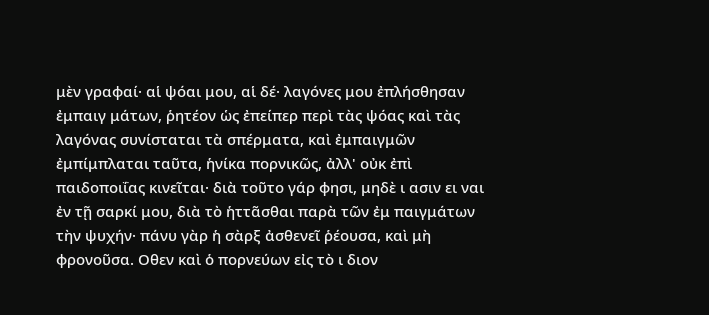μὲν γραφαί· αἱ ψόαι μου, αἱ δέ· λαγόνες μου ἐπλήσθησαν ἐμπαιγ μάτων, ῥητέον ὡς ἐπείπερ περὶ τὰς ψόας καὶ τὰς λαγόνας συνίσταται τὰ σπέρματα, καὶ ἐμπαιγμῶν ἐμπίμπλαται ταῦτα, ἡνίκα πορνικῶς, ἀλλ' οὐκ ἐπὶ παιδοποιΐας κινεῖται· διὰ τοῦτο γάρ φησι, μηδὲ ι ασιν ει ναι ἐν τῇ σαρκί μου, διὰ τὸ ἡττᾶσθαι παρὰ τῶν ἐμ παιγμάτων τὴν ψυχήν· πάνυ γὰρ ἡ σὰρξ ἀσθενεῖ ῥέουσα, καὶ μὴ φρονοῦσα. Οθεν καὶ ὁ πορνεύων εἰς τὸ ι διον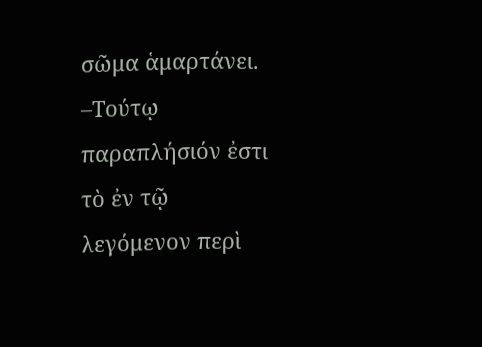σῶμα ἁμαρτάνει. –Τούτῳ παραπλήσιόν ἐστι τὸ ἐν τῷ λεγόμενον περὶ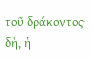τοῦ δράκοντος· δὴ, ἡ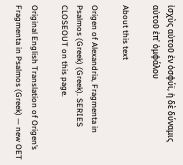ἰσχὺς αὐτοῦ ἐν ὀσφύϊ, ἡ δὲ δύναμις αὐτοῦ ἐπ' ὀμφάλου

About this text

Origen of Alexandria, Fragmenta in Psalmos (Greek) (Greek). SERIES CLOSEOUT on this page.

Original English Translation of Origen’s Fragmenta in Psalmos (Greek) — new OET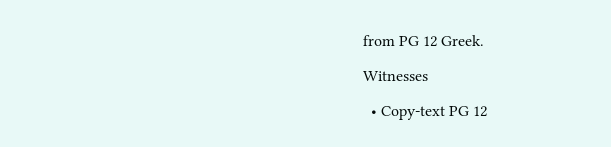from PG 12 Greek.

Witnesses

  • Copy-text PG 12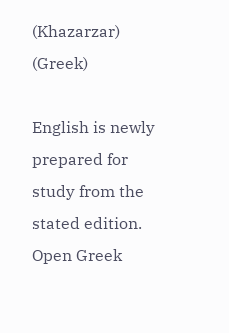(Khazarzar) (Greek)

English is newly prepared for study from the stated edition. Open Greek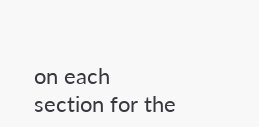on each section for the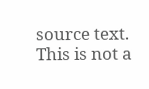source text. This is not a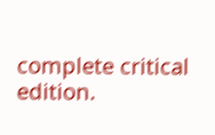complete critical edition.